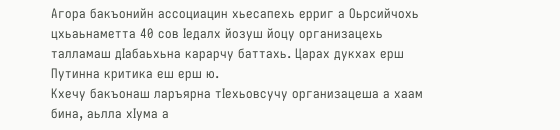Агора бакъонийн ассоциацин хьесапехь ерриг а Оьрсийчохь цхьаьнаметта 40 сов Iедалх йозуш йоцу организацехь талламаш дIабаьхьна карарчу баттахь. Царах дукхах ерш Путинна критика еш ерш ю.
Кхечу бакъонаш ларъярна тIехьовсучу организацеша а хаам бина, аьлла хIума а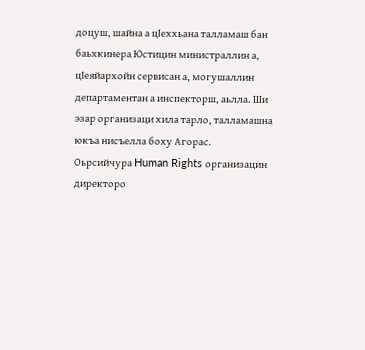доцуш, шайна а цIеххьана талламаш бан баьхкинера Юстицин министраллин а, цIеяйархойн сервисан а, могушаллин департаментан а инспекторш, аьлла. Ши эзар организаци хила тарло, талламашна юкъа нисъелла боху Агорас.
Оьрсийчура Human Rights организацин директоро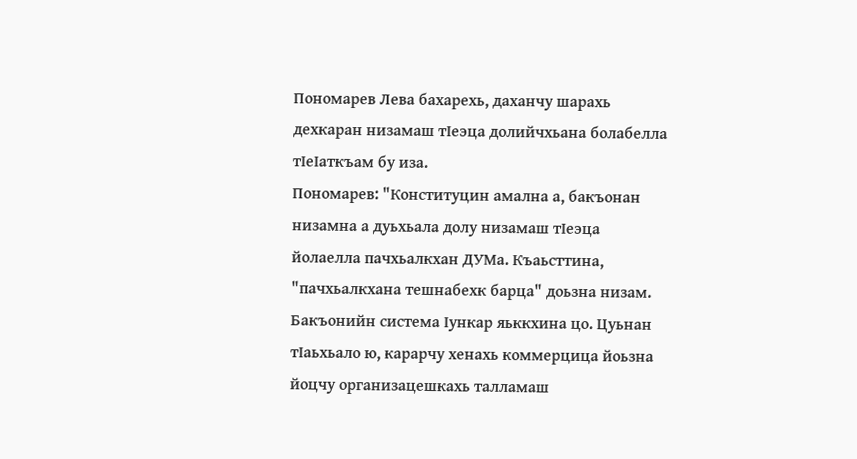Пономарев Лева бахарехь, даханчу шарахь дехкаран низамаш тIеэца долийчхьана болабелла тIеIаткъам бу иза.
Пономарев: "Конституцин амална а, бакъонан низамна а дуьхьала долу низамаш тIеэца йолаелла пачхьалкхан ДУМа. Къаьсттина, "пачхьалкхана тешнабехк барца" доьзна низам. Бакъонийн система Iункар яьккхина цо. Цуьнан тIаьхьало ю, карарчу хенахь коммерцица йоьзна йоцчу организацешкахь талламаш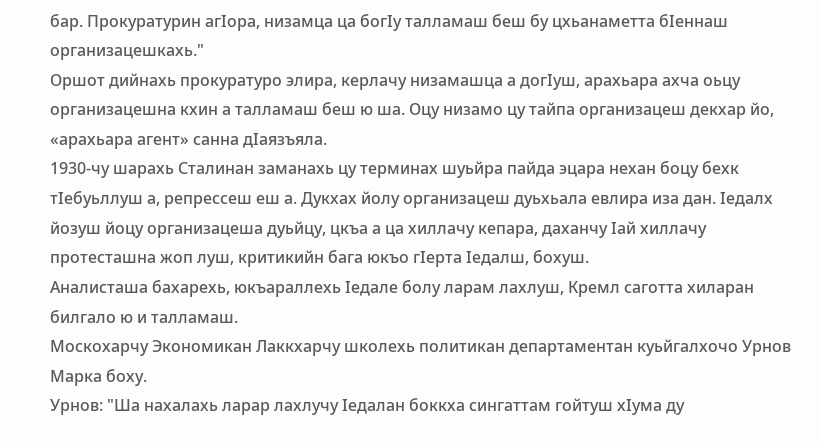бар. Прокуратурин агIора, низамца ца богIу талламаш беш бу цхьанаметта бIеннаш организацешкахь."
Оршот дийнахь прокуратуро элира, керлачу низамашца а догIуш, арахьара ахча оьцу организацешна кхин а талламаш беш ю ша. Оцу низамо цу тайпа организацеш декхар йо, «арахьара агент» санна дIаязъяла.
1930-чу шарахь Сталинан заманахь цу терминах шуьйра пайда эцара нехан боцу бехк тIебуьллуш а, репрессеш еш а. Дукхах йолу организацеш дуьхьала евлира иза дан. Iедалх йозуш йоцу организацеша дуьйцу, цкъа а ца хиллачу кепара, даханчу Iай хиллачу протесташна жоп луш, критикийн бага юкъо гIерта Iедалш, бохуш.
Аналисташа бахарехь, юкъараллехь Iедале болу ларам лахлуш, Кремл саготта хиларан билгало ю и талламаш.
Москохарчу Экономикан Лаккхарчу школехь политикан департаментан куьйгалхочо Урнов Марка боху.
Урнов: "Ша нахалахь ларар лахлучу Iедалан боккха сингаттам гойтуш хIума ду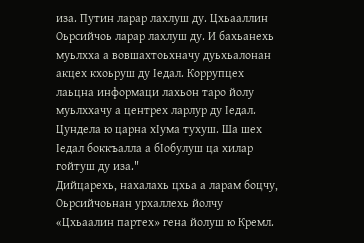иза. Путин ларар лахлуш ду. Цхьааллин Оьрсийчоь ларар лахлуш ду. И бахьанехь муьлхха а вовшахтоьхначу дуьхьалонан акцех кхоьруш ду Iедал. Коррупцех лаьцна информаци лахьон таро йолу муьлххачу а центрех ларлур ду Iедал. Цундела ю царна хIума тухуш. Ша шех Iедал боккъалла а бIобулуш ца хилар гойтуш ду иза."
Дийцарехь, нахалахь цхьа а ларам боцчу, Оьрсийчоьнан урхаллехь йолчу «Цхьаалин партех» гена йолуш ю Кремл.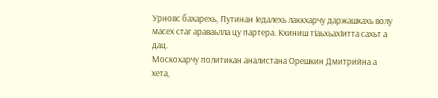Урновс бахарехь, Путинан Iедалехь лаккхарчу даржашкахь волу масех стаг араваьлла цу партера. Кхиниш тIаьхьахIитта сахьт а дац.
Москохарчу политикан аналистана Орешкин Дмитрийна а хета,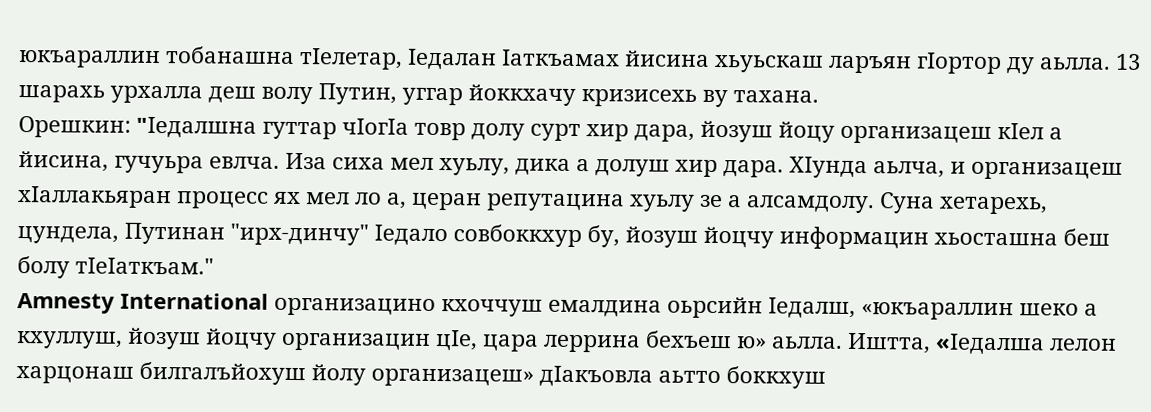юкъараллин тобанашна тIелетар, Iедалан Iаткъамах йисина хьуьскаш ларъян гIортор ду аьлла. 13 шарахь урхалла деш волу Путин, уггар йоккхачу кризисехь ву тахана.
Орешкин: "Iедалшна гуттар чIогIа товр долу сурт хир дара, йозуш йоцу организацеш кIел а йисина, гучуьра евлча. Иза сиха мел хуьлу, дика а долуш хир дара. ХIунда аьлча, и организацеш хIаллакьяран процесс ях мел ло а, церан репутацина хуьлу зе а алсамдолу. Суна хетарехь, цундела, Путинан "ирх-динчу" Iедало совбоккхур бу, йозуш йоцчу информацин хьосташна беш болу тIеIаткъам."
Amnesty International организацино кхоччуш емалдина оьрсийн Iедалш, «юкъараллин шеко а кхуллуш, йозуш йоцчу организацин цIе, цара леррина бехъеш ю» аьлла. Иштта, «Iедалша лелон харцонаш билгалъйохуш йолу организацеш» дIакъовла аьтто боккхуш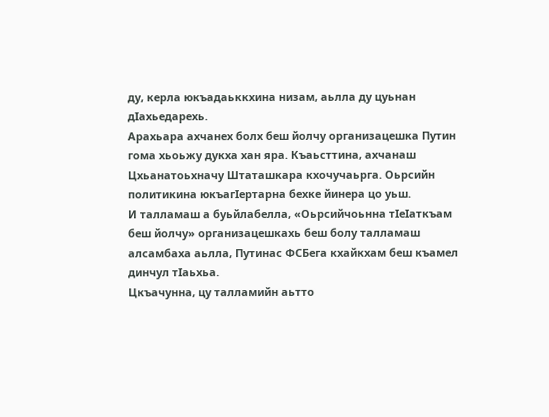ду, керла юкъадаьккхина низам, аьлла ду цуьнан дIахьедарехь.
Арахьара ахчанех болх беш йолчу организацешка Путин гома хьоьжу дукха хан яра. Къаьсттина, ахчанаш Цхьанатоьхначу Штаташкара кхочучаьрга. Оьрсийн политикина юкъагIертарна бехке йинера цо уьш.
И талламаш а буьйлабелла, «Оьрсийчоьнна тIеIаткъам беш йолчу» организацешкахь беш болу талламаш алсамбаха аьлла, Путинас ФСБега кхайкхам беш къамел динчул тIаьхьа.
Цкъачунна, цу талламийн аьтто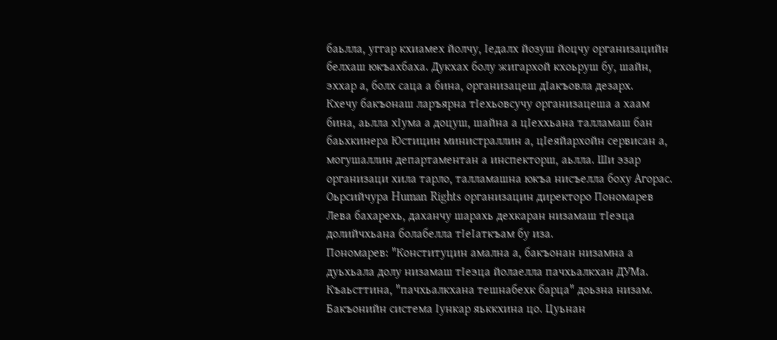баьлла, уггар кхиамех йолчу, Iедалх йозуш йоцчу организацийн белхаш юкъахбаха. Дукхах болу жигархой кхоьруш бу, шайн, эххар а, болх саца а бина, организацеш дIакъовла дезарх.
Кхечу бакъонаш ларъярна тIехьовсучу организацеша а хаам бина, аьлла хIума а доцуш, шайна а цIеххьана талламаш бан баьхкинера Юстицин министраллин а, цIеяйархойн сервисан а, могушаллин департаментан а инспекторш, аьлла. Ши эзар организаци хила тарло, талламашна юкъа нисъелла боху Агорас.
Оьрсийчура Human Rights организацин директоро Пономарев Лева бахарехь, даханчу шарахь дехкаран низамаш тIеэца долийчхьана болабелла тIеIаткъам бу иза.
Пономарев: "Конституцин амална а, бакъонан низамна а дуьхьала долу низамаш тIеэца йолаелла пачхьалкхан ДУМа. Къаьсттина, "пачхьалкхана тешнабехк барца" доьзна низам. Бакъонийн система Iункар яьккхина цо. Цуьнан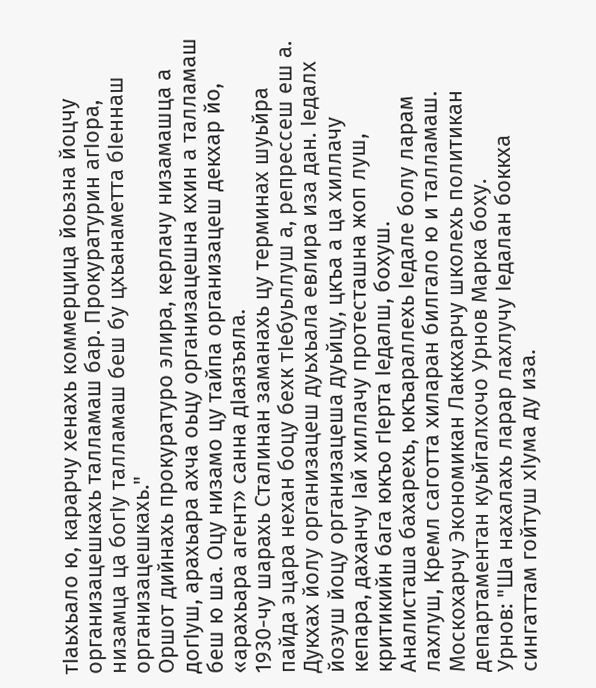тIаьхьало ю, карарчу хенахь коммерцица йоьзна йоцчу организацешкахь талламаш бар. Прокуратурин агIора, низамца ца богIу талламаш беш бу цхьанаметта бIеннаш организацешкахь."
Оршот дийнахь прокуратуро элира, керлачу низамашца а догIуш, арахьара ахча оьцу организацешна кхин а талламаш беш ю ша. Оцу низамо цу тайпа организацеш декхар йо, «арахьара агент» санна дIаязъяла.
1930-чу шарахь Сталинан заманахь цу терминах шуьйра пайда эцара нехан боцу бехк тIебуьллуш а, репрессеш еш а. Дукхах йолу организацеш дуьхьала евлира иза дан. Iедалх йозуш йоцу организацеша дуьйцу, цкъа а ца хиллачу кепара, даханчу Iай хиллачу протесташна жоп луш, критикийн бага юкъо гIерта Iедалш, бохуш.
Аналисташа бахарехь, юкъараллехь Iедале болу ларам лахлуш, Кремл саготта хиларан билгало ю и талламаш.
Москохарчу Экономикан Лаккхарчу школехь политикан департаментан куьйгалхочо Урнов Марка боху.
Урнов: "Ша нахалахь ларар лахлучу Iедалан боккха сингаттам гойтуш хIума ду иза.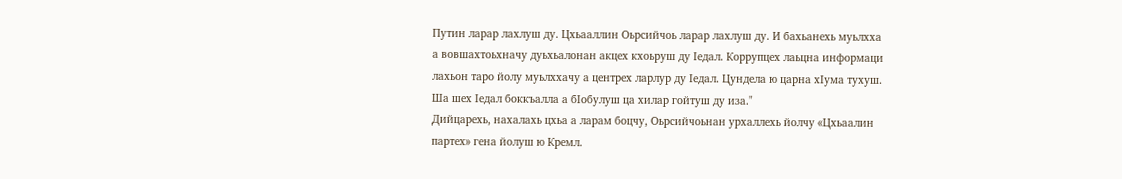Путин ларар лахлуш ду. Цхьааллин Оьрсийчоь ларар лахлуш ду. И бахьанехь муьлхха а вовшахтоьхначу дуьхьалонан акцех кхоьруш ду Iедал. Коррупцех лаьцна информаци лахьон таро йолу муьлххачу а центрех ларлур ду Iедал. Цундела ю царна хIума тухуш. Ша шех Iедал боккъалла а бIобулуш ца хилар гойтуш ду иза."
Дийцарехь, нахалахь цхьа а ларам боцчу, Оьрсийчоьнан урхаллехь йолчу «Цхьаалин партех» гена йолуш ю Кремл.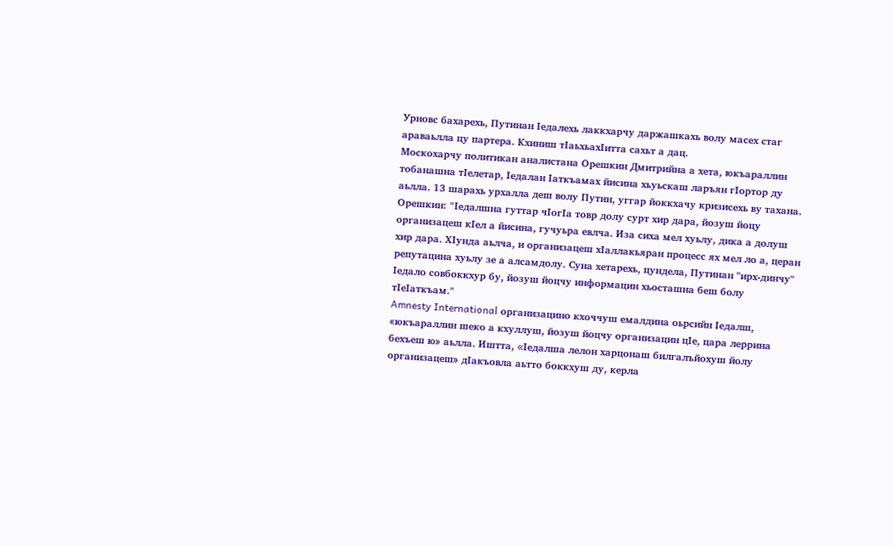Урновс бахарехь, Путинан Iедалехь лаккхарчу даржашкахь волу масех стаг араваьлла цу партера. Кхиниш тIаьхьахIитта сахьт а дац.
Москохарчу политикан аналистана Орешкин Дмитрийна а хета, юкъараллин тобанашна тIелетар, Iедалан Iаткъамах йисина хьуьскаш ларъян гIортор ду аьлла. 13 шарахь урхалла деш волу Путин, уггар йоккхачу кризисехь ву тахана.
Орешкин: "Iедалшна гуттар чIогIа товр долу сурт хир дара, йозуш йоцу организацеш кIел а йисина, гучуьра евлча. Иза сиха мел хуьлу, дика а долуш хир дара. ХIунда аьлча, и организацеш хIаллакьяран процесс ях мел ло а, церан репутацина хуьлу зе а алсамдолу. Суна хетарехь, цундела, Путинан "ирх-динчу" Iедало совбоккхур бу, йозуш йоцчу информацин хьосташна беш болу тIеIаткъам."
Amnesty International организацино кхоччуш емалдина оьрсийн Iедалш, «юкъараллин шеко а кхуллуш, йозуш йоцчу организацин цIе, цара леррина бехъеш ю» аьлла. Иштта, «Iедалша лелон харцонаш билгалъйохуш йолу организацеш» дIакъовла аьтто боккхуш ду, керла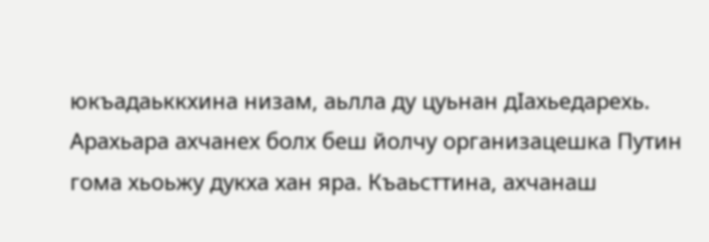юкъадаьккхина низам, аьлла ду цуьнан дIахьедарехь.
Арахьара ахчанех болх беш йолчу организацешка Путин гома хьоьжу дукха хан яра. Къаьсттина, ахчанаш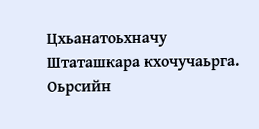Цхьанатоьхначу Штаташкара кхочучаьрга. Оьрсийн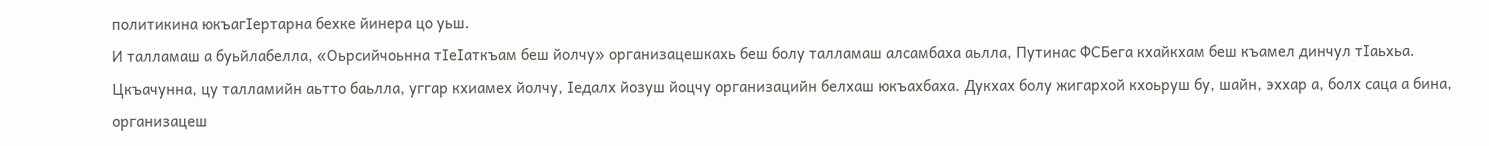политикина юкъагIертарна бехке йинера цо уьш.
И талламаш а буьйлабелла, «Оьрсийчоьнна тIеIаткъам беш йолчу» организацешкахь беш болу талламаш алсамбаха аьлла, Путинас ФСБега кхайкхам беш къамел динчул тIаьхьа.
Цкъачунна, цу талламийн аьтто баьлла, уггар кхиамех йолчу, Iедалх йозуш йоцчу организацийн белхаш юкъахбаха. Дукхах болу жигархой кхоьруш бу, шайн, эххар а, болх саца а бина, организацеш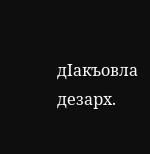дIакъовла дезарх.